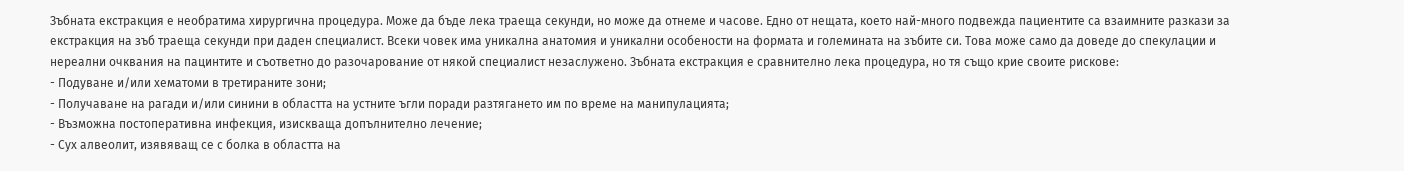Зъбната екстракция е необратима хирургична процедура. Може да бъде лека траеща секунди, но може да отнеме и часове. Едно от нещата, което най-много подвежда пациентите са взаимните разкази за екстракция на зъб траеща секунди при даден специалист. Всеки човек има уникална анатомия и уникални особености на формата и големината на зъбите си. Това може само да доведе до спекулации и нереални очквания на пацинтите и съответно до разочарование от някой специалист незаслужено. Зъбната екстракция е сравнително лека процедура, но тя също крие своите рискове:
- Подуване и/или хематоми в третираните зони;
- Получаване на рагади и/или синини в областта на устните ъгли поради разтягането им по време на манипулацията;
- Възможна постоперативна инфекция, изискваща допълнително лечение;
- Сух алвеолит, изявяващ се с болка в областта на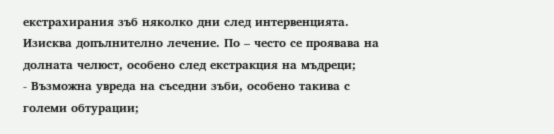екстрахирания зъб няколко дни след интервенцията. Изисква допълнително лечение. По – често се проявава на долната челюст, особено след екстракция на мъдреци;
- Възможна увреда на съседни зъби, особено такива с големи обтурации;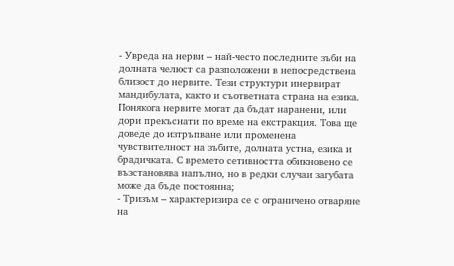- Увреда на нерви – най-често последните зъби на долната челюст са разположени в непосредствена близост до нервите. Тези структури инервират мандибулата, както и съответната страна на езика. Понякога нервите могат да бъдат наранени, или дори прекъснати по време на екстракция. Това ще доведе до изтръпване или променена чувствителност на зъбите, долната устна, езика и брадичката. С времето сетивността обикновено се възстановява напълно, но в редки случаи загубата може да бъде постоянна;
- Тризъм – характеризира се с ограничено отваряне на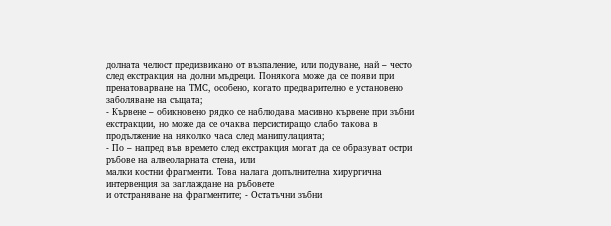долната челюст предизвикано от възпаление, или подуване, най – често след екстракция на долни мъдреци. Понякога може да се появи при пренатоварване на ТМС, особено, когато предварително е установено заболяване на същата;
- Кървене – обикновено рядко се наблюдава масивно кървене при зъбни екстракции, но може да се очаква персистиращо слабо такова в продължение на няколко часа след манипулацията;
- По – напред във времето след екстракция могат да се образуват остри ръбове на алвеоларната стена, или
малки костни фрагменти. Това налага допълнителна хирургична интервенция за заглаждане на ръбовете
и отстраняване на фрагментите; - Остатъчни зъбни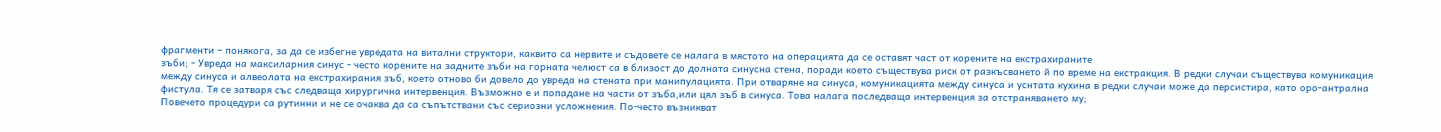фрагменти – понякога, за да се избегне увредата на витални структори, каквито са нервите и съдовете се налага в мястото на операцията да се оставят част от корените на екстрахираните
зъби; - Увреда на максиларния синус - често корените на задните зъби на горната челюст са в близост до долната синусна стена, поради което съществува риск от разкъсването й по време на екстракция. В редки случаи съществува комуникация между синуса и алвеолата на екстрахирания зъб, което отново би довело до увреда на стената при манипулацията. При отваряне на синуса, комуникацията между синуса и уснтата кухина в редки случаи може да персистира, като оро-антрална фистула. Тя се затваря със следваща хирургична интервенция. Възможно е и попадане на части от зъба,или цял зъб в синуса. Това налага последваща интервенция за отстраняването му;
Повечето процедури са рутинни и не се очаква да са съпътствани със сериозни усложнения. По-често възникват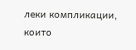леки компликации, които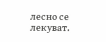лесно се лекуват.